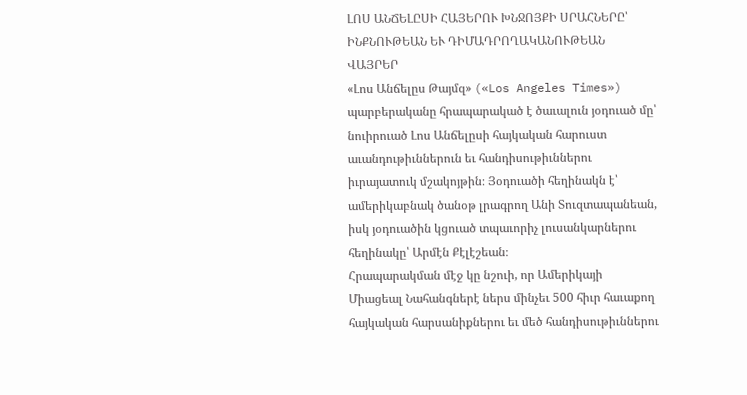ԼՈՍ ԱՆՃԵԼԸՍԻ ՀԱՅԵՐՈՒ ԽՆՋՈՅՔԻ ՍՐԱՀՆԵՐԸ՝ ԻՆՔՆՈՒԹԵԱՆ ԵՒ ԴԻՄԱԴՐՈՂԱԿԱՆՈՒԹԵԱՆ ՎԱՅՐԵՐ
«Լոս Անճելըս Թայմզ» («Los Angeles Times») պարբերականը հրապարակած է ծաւալուն յօդուած մը՝ նուիրուած Լոս Անճելըսի հայկական հարուստ աւանդութիւններուն եւ հանդիսութիւններու իւրայատուկ մշակոյթին։ Յօդուածի հեղինակն է՝ ամերիկաբնակ ծանօթ լրագրող Անի Տուզտապանեան, իսկ յօդուածին կցուած տպաւորիչ լուսանկարներու հեղինակը՝ Արմէն Քէլէշեան։
Հրապարակման մէջ կը նշուի, որ Ամերիկայի Միացեալ Նահանգներէ ներս մինչեւ 500 հիւր հաւաքող հայկական հարսանիքներու եւ մեծ հանդիսութիւններու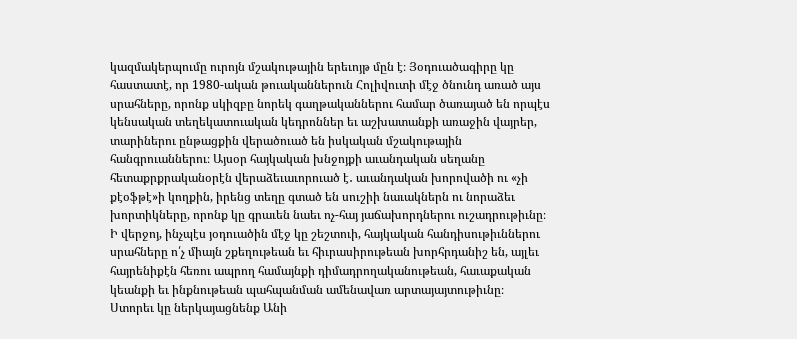կազմակերպումը ուրոյն մշակութային երեւոյթ մըն է։ Յօդուածագիրը կը հաստատէ, որ 1980-ական թուականներուն Հոլիվուտի մէջ ծնունդ առած այս սրահները, որոնք սկիզբը նորեկ գաղթականներու համար ծառայած են որպէս կենսական տեղեկատուական կեդրոններ եւ աշխատանքի առաջին վայրեր, տարիներու ընթացքին վերածուած են իսկական մշակութային հանգրուաններու։ Այսօր հայկական խնջոյքի աւանդական սեղանը հետաքրքրականօրէն վերաձեւաւորուած է․ աւանդական խորովածի ու «չի քէօֆթէ»ի կողքին, իրենց տեղը գտած են սուշիի նաւակներն ու նորաձեւ խորտիկները, որոնք կը գրաւեն նաեւ ոչ-հայ յաճախորդներու ուշադրութիւնը։
Ի վերջոյ, ինչպէս յօդուածին մէջ կը շեշտուի, հայկական հանդիսութիւններու սրահները ո՛չ միայն շքեղութեան եւ հիւրասիրութեան խորհրդանիշ են, այլեւ հայրենիքէն հեռու ապրող համայնքի դիմադրողականութեան, հաւաքական կեանքի եւ ինքնութեան պահպանման ամենավառ արտայայտութիւնը։
Ստորեւ կը ներկայացնենք Անի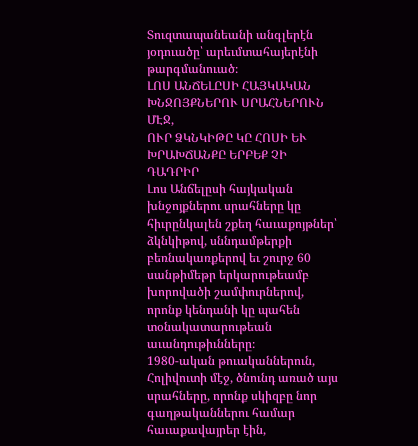Տուզտապանեանի անգլերէն յօդուածը՝ արեւմտահայերէնի թարգմանուած։
ԼՈՍ ԱՆՃԵԼԸՍԻ ՀԱՅԿԱԿԱՆ ԽՆՋՈՅՔՆԵՐՈՒ ՍՐԱՀՆԵՐՈՒՆ ՄԷՋ,
ՈՒՐ ՁԿՆԿԻԹԸ ԿԸ ՀՈՍԻ ԵՒ ԽՐԱԽՃԱՆՔԸ ԵՐԲԵՔ ՉԻ ԴԱԴՐԻՐ
Լոս Անճելըսի հայկական խնջոյքներու սրահները կը հիւրընկալեն շքեղ հաւաքոյթներ՝ ձկնկիթով, սննդամթերքի բեռնակառքերով եւ շուրջ 60 սանթիմեթր երկարութեամբ խորովածի շամփուրներով, որոնք կենդանի կը պահեն տօնակատարութեան աւանդութիւնները։
1980-ական թուականներուն, Հոլիվուտի մէջ, ծնունդ առած այս սրահները, որոնք սկիզբը նոր գաղթականներու համար հաւաքավայրեր էին,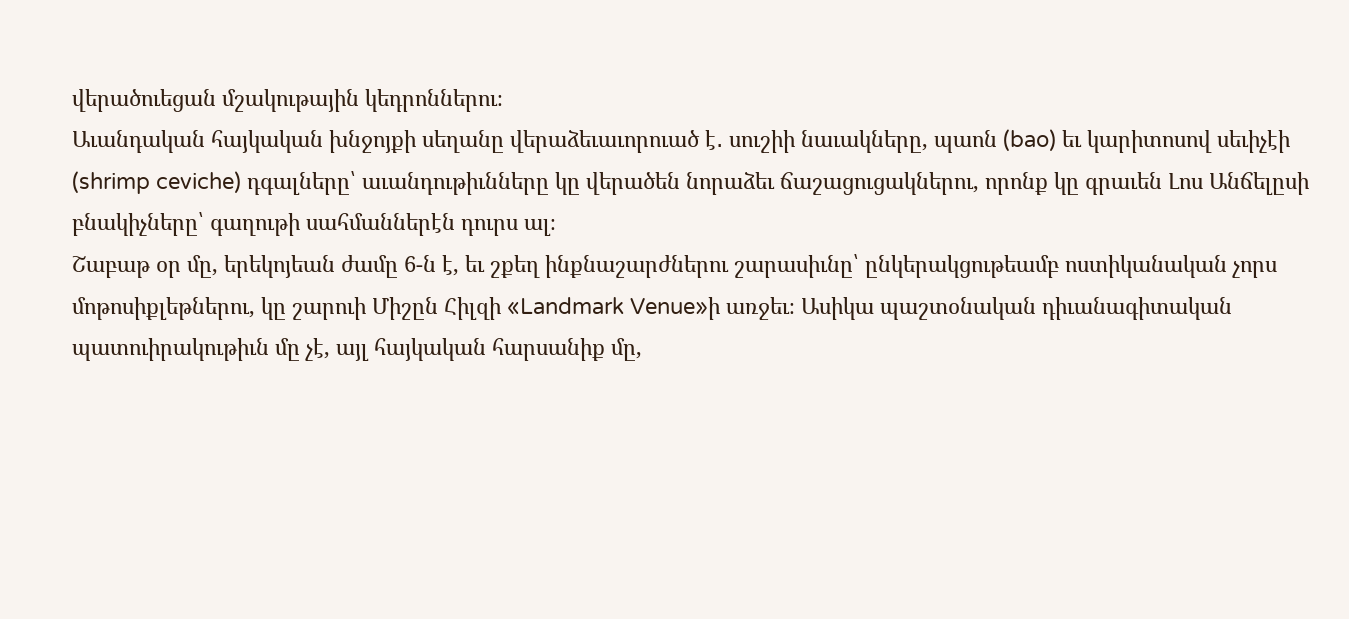վերածուեցան մշակութային կեդրոններու։
Աւանդական հայկական խնջոյքի սեղանը վերաձեւաւորուած է․ սուշիի նաւակները, պաոն (bao) եւ կարիտոսով սեւիչէի (shrimp ceviche) դգալները՝ աւանդութիւնները կը վերածեն նորաձեւ ճաշացուցակներու, որոնք կը գրաւեն Լոս Անճելըսի բնակիչները՝ գաղութի սահմաններէն դուրս ալ։
Շաբաթ օր մը, երեկոյեան ժամը 6-ն է, եւ շքեղ ինքնաշարժներու շարասիւնը՝ ընկերակցութեամբ ոստիկանական չորս մոթոսիքլեթներու, կը շարուի Միշըն Հիլզի «Landmark Venue»ի առջեւ։ Ասիկա պաշտօնական դիւանագիտական պատուիրակութիւն մը չէ, այլ հայկական հարսանիք մը,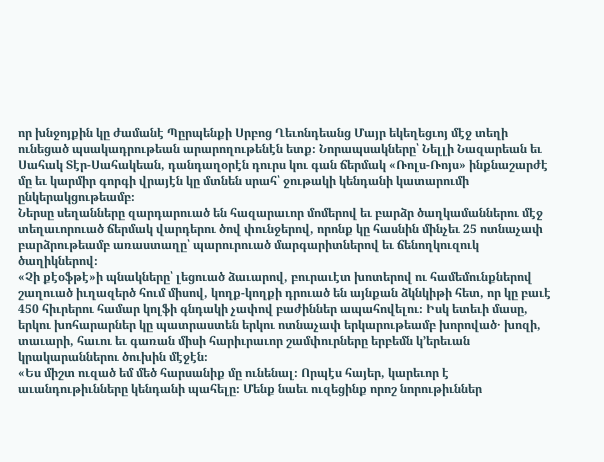որ խնջոյքին կը ժամանէ Պըրպենքի Սրբոց Ղեւոնդեանց Մայր եկեղեցւոյ մէջ տեղի ունեցած պսակադրութեան արարողութենէն ետք։ Նորապսակները՝ Նելլի Նազարեան եւ Սահակ Տէր-Սահակեան, դանդաղօրէն դուրս կու գան ճերմակ «Ռոլս-Ռոյս» ինքնաշարժէ մը եւ կարմիր գորգի վրայէն կը մտնեն սրահ՝ ջութակի կենդանի կատարումի ընկերակցութեամբ։
Ներսը սեղանները զարդարուած են հազարաւոր մոմերով եւ բարձր ծաղկամաններու մէջ տեղաւորուած ճերմակ վարդերու ծով փունջերով, որոնք կը հասնին մինչեւ 25 ոտնաչափ բարձրութեամբ առաստաղը՝ պարուրուած մարգարիտներով եւ ճենողկուզուկ ծաղիկներով։
«Չի քէօֆթէ»ի պնակները՝ լեցուած ձաւարով, բուրաւէտ խոտերով ու համեմունքներով շաղուած իւղազերծ հում միսով, կողք-կողքի դրուած են այնքան ձկնկիթի հետ, որ կը բաւէ 450 հիւրերու համար կոլֆի գնդակի չափով բաժիններ ապահովելու։ Իսկ ետեւի մասը, երկու խոհարարներ կը պատրաստեն երկու ոտնաչափ երկարութեամբ խորոված․ խոզի, տաւարի, հաւու եւ գառան միսի հարիւրաւոր շամփուրները երբեմն կ՚երեւան կրակարաններու ծուխին մէջէն։
«Ես միշտ ուզած եմ մեծ հարսանիք մը ունենալ։ Որպէս հայեր, կարեւոր է աւանդութիւնները կենդանի պահելը։ Մենք նաեւ ուզեցինք որոշ նորութիւններ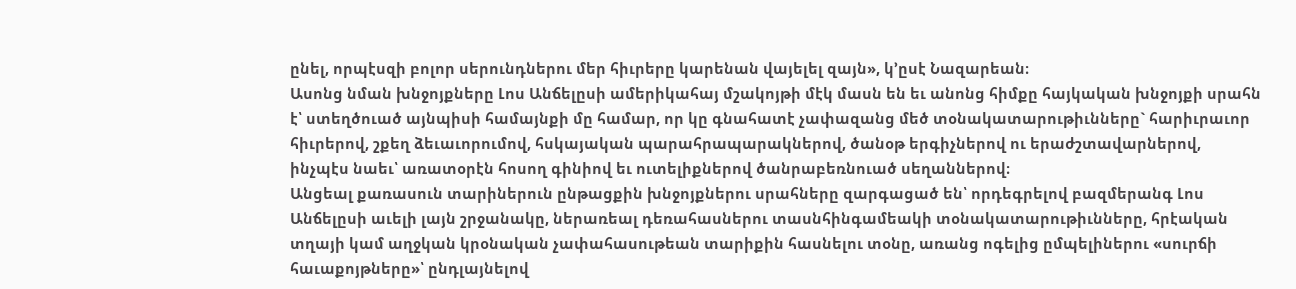ընել, որպէսզի բոլոր սերունդներու մեր հիւրերը կարենան վայելել զայն», կ՚ըսէ Նազարեան։
Ասոնց նման խնջոյքները Լոս Անճելըսի ամերիկահայ մշակոյթի մէկ մասն են եւ անոնց հիմքը հայկական խնջոյքի սրահն է՝ ստեղծուած այնպիսի համայնքի մը համար, որ կը գնահատէ չափազանց մեծ տօնակատարութիւնները` հարիւրաւոր հիւրերով, շքեղ ձեւաւորումով, հսկայական պարահրապարակներով, ծանօթ երգիչներով ու երաժշտավարներով, ինչպէս նաեւ՝ առատօրէն հոսող գինիով եւ ուտելիքներով ծանրաբեռնուած սեղաններով։
Անցեալ քառասուն տարիներուն ընթացքին խնջոյքներու սրահները զարգացած են՝ որդեգրելով բազմերանգ Լոս Անճելըսի աւելի լայն շրջանակը, ներառեալ դեռահասներու տասնհինգամեակի տօնակատարութիւնները, հրէական տղայի կամ աղջկան կրօնական չափահասութեան տարիքին հասնելու տօնը, առանց ոգելից ըմպելիներու «սուրճի հաւաքոյթները»՝ ընդլայնելով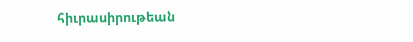հիւրասիրութեան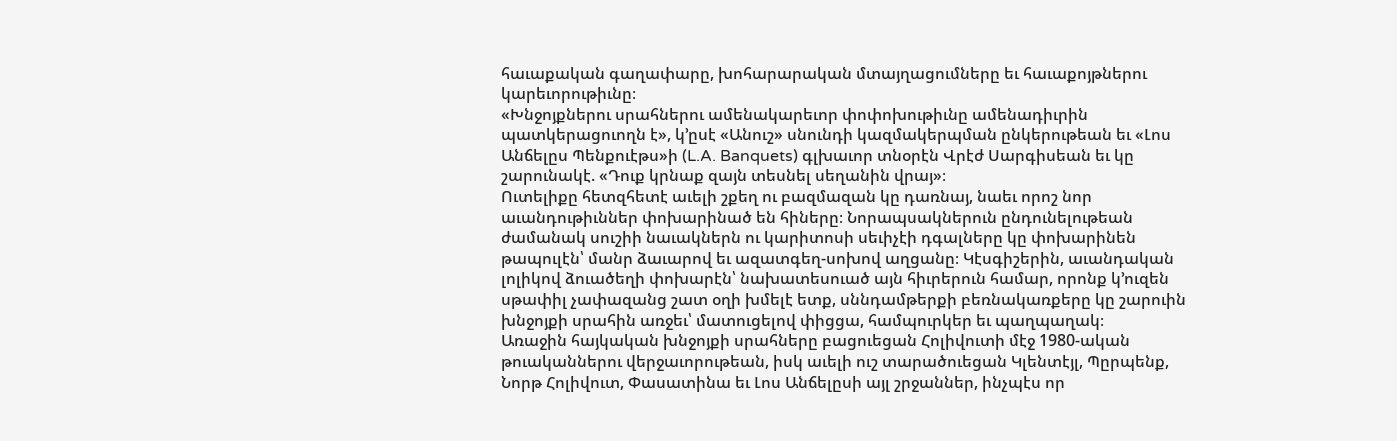հաւաքական գաղափարը, խոհարարական մտայղացումները եւ հաւաքոյթներու կարեւորութիւնը։
«Խնջոյքներու սրահներու ամենակարեւոր փոփոխութիւնը ամենադիւրին պատկերացուողն է», կ՚ըսէ «Անուշ» սնունդի կազմակերպման ընկերութեան եւ «Լոս Անճելըս Պենքուէթս»ի (L.A. Banquets) գլխաւոր տնօրէն Վրէժ Սարգիսեան եւ կը շարունակէ. «Դուք կրնաք զայն տեսնել սեղանին վրայ»։
Ուտելիքը հետզհետէ աւելի շքեղ ու բազմազան կը դառնայ, նաեւ որոշ նոր աւանդութիւններ փոխարինած են հիները։ Նորապսակներուն ընդունելութեան ժամանակ սուշիի նաւակներն ու կարիտոսի սեւիչէի դգալները կը փոխարինեն թապուլէն՝ մանր ձաւարով եւ ազատգեղ-սոխով աղցանը։ Կէսգիշերին, աւանդական լոլիկով ձուածեղի փոխարէն՝ նախատեսուած այն հիւրերուն համար, որոնք կ՚ուզեն սթափիլ չափազանց շատ օղի խմելէ ետք, սննդամթերքի բեռնակառքերը կը շարուին խնջոյքի սրահին առջեւ՝ մատուցելով փիցցա, համպուրկեր եւ պաղպաղակ։
Առաջին հայկական խնջոյքի սրահները բացուեցան Հոլիվուտի մէջ 1980-ական թուականներու վերջաւորութեան, իսկ աւելի ուշ տարածուեցան Կլենտէյլ, Պըրպենք, Նորթ Հոլիվուտ, Փասատինա եւ Լոս Անճելըսի այլ շրջաններ, ինչպէս որ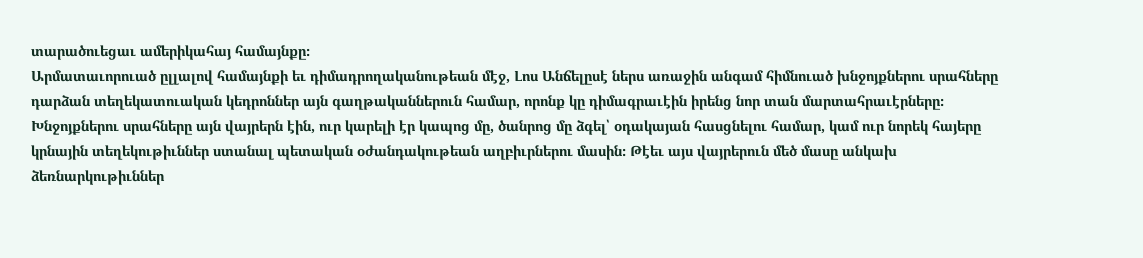տարածուեցաւ ամերիկահայ համայնքը։
Արմատաւորուած ըլլալով համայնքի եւ դիմադրողականութեան մէջ, Լոս Անճելըսէ ներս առաջին անգամ հիմնուած խնջոյքներու սրահները դարձան տեղեկատուական կեդրոններ այն գաղթականներուն համար, որոնք կը դիմագրաւէին իրենց նոր տան մարտահրաւէրները։ Խնջոյքներու սրահները այն վայրերն էին, ուր կարելի էր կապոց մը, ծանրոց մը ձգել՝ օդակայան հասցնելու համար, կամ ուր նորեկ հայերը կրնային տեղեկութիւններ ստանալ պետական օժանդակութեան աղբիւրներու մասին։ Թէեւ այս վայրերուն մեծ մասը անկախ ձեռնարկութիւններ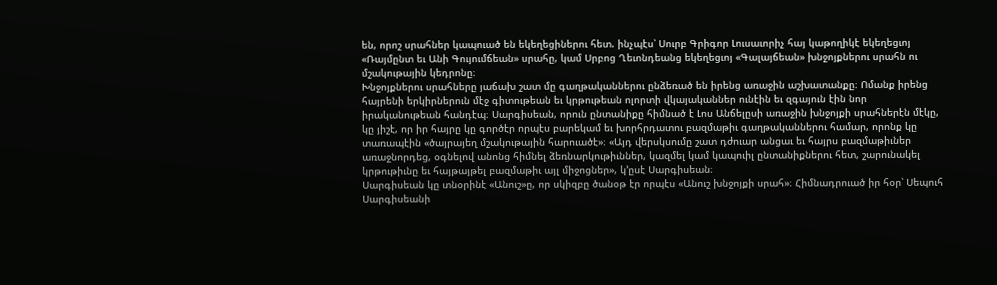են, որոշ սրահներ կապուած են եկեղեցիներու հետ. ինչպէս՝ Սուրբ Գրիգոր Լուսաւորիչ հայ կաթողիկէ եկեղեցւոյ «Ռայմընտ եւ Անի Գույումճեան» սրահը, կամ Սրբոց Ղեւոնդեանց եկեղեցւոյ «Գալայճեան» խնջոյքներու սրահն ու մշակութային կեդրոնը։
Խնջոյքներու սրահները յաճախ շատ մը գաղթականներու ընձեռած են իրենց առաջին աշխատանքը։ Ոմանք իրենց հայրենի երկիրներուն մէջ գիտութեան եւ կրթութեան ոլորտի վկայականներ ունէին եւ զգայուն էին նոր իրականութեան հանդէպ։ Սարգիսեան, որուն ընտանիքը հիմնած է Լոս Անճելըսի առաջին խնջոյքի սրահներէն մէկը, կը յիշէ, որ իր հայրը կը գործէր որպէս բարեկամ եւ խորհրդատու բազմաթիւ գաղթականներու համար, որոնք կը տառապէին «ծայրայեղ մշակութային հարուածէ»։ «Այդ վերսկսումը շատ դժուար անցաւ եւ հայրս բազմաթիւներ առաջնորդեց, օգնելով անոնց հիմնել ձեռնարկութիւններ, կազմել կամ կապուիլ ընտանիքներու հետ, շարունակել կրթութիւնը եւ հայթայթել բազմաթիւ այլ միջոցներ», կ՚ըսէ Սարգիսեան։
Սարգիսեան կը տնօրինէ «Անուշ»ը, որ սկիզբը ծանօթ էր որպէս «Անուշ խնջոյքի սրահ»։ Հիմնադրուած իր հօր՝ Սեպուհ Սարգիսեանի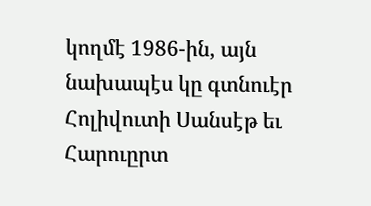կողմէ 1986-ին, այն նախապէս կը գտնուէր Հոլիվուտի Սանսէթ եւ Հարուըրտ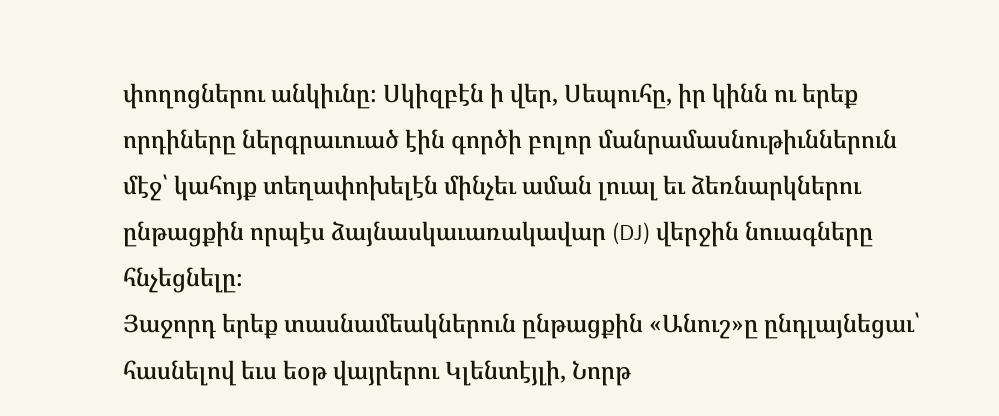փողոցներու անկիւնը։ Սկիզբէն ի վեր, Սեպուհը, իր կինն ու երեք որդիները ներգրաւուած էին գործի բոլոր մանրամասնութիւններուն մէջ՝ կահոյք տեղափոխելէն մինչեւ աման լուալ եւ ձեռնարկներու ընթացքին որպէս ձայնասկաւառակավար (DJ) վերջին նուագները հնչեցնելը։
Յաջորդ երեք տասնամեակներուն ընթացքին «Անուշ»ը ընդլայնեցաւ՝ հասնելով եւս եօթ վայրերու Կլենտէյլի, Նորթ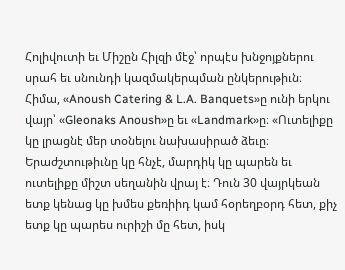Հոլիվուտի եւ Միշըն Հիլզի մէջ՝ որպէս խնջոյքներու սրահ եւ սնունդի կազմակերպման ընկերութիւն։ Հիմա, «Anoush Catering & L.A. Banquets»ը ունի երկու վայր՝ «Gleonaks Anoush»ը եւ «Landmark»ը։ «Ուտելիքը կը լրացնէ մեր տօնելու նախասիրած ձեւը։ Երաժշտութիւնը կը հնչէ, մարդիկ կը պարեն եւ ուտելիքը միշտ սեղանին վրայ է։ Դուն 30 վայրկեան ետք կենաց կը խմես քեռիիդ կամ հօրեղբօրդ հետ, քիչ ետք կը պարես ուրիշի մը հետ, իսկ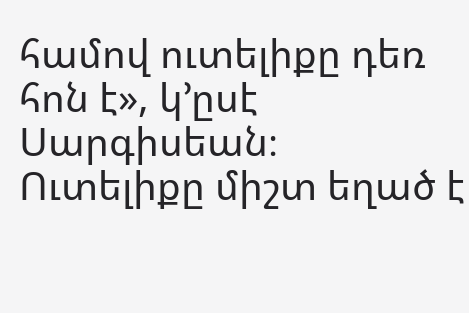համով ուտելիքը դեռ հոն է», կ՚ըսէ Սարգիսեան։
Ուտելիքը միշտ եղած է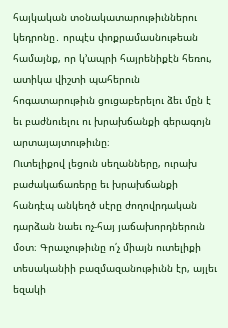հայկական տօնակատարութիւններու կեդրոնը․ որպէս փոքրամասնութեան համայնք, որ կ՚ապրի հայրենիքէն հեռու, ատիկա վիշտի պահերուն հոգատարութիւն ցուցաբերելու ձեւ մըն է եւ բաժնուելու ու խրախճանքի գերագոյն արտայայտութիւնը։
Ուտելիքով լեցուն սեղանները, ուրախ բաժակաճառերը եւ խրախճանքի հանդէպ անկեղծ սէրը ժողովրդական դարձան նաեւ ոչ-հայ յաճախորդներուն մօտ։ Գրաւչութիւնը ո՛չ միայն ուտելիքի տեսականիի բազմազանութիւնն էր, այլեւ եզակի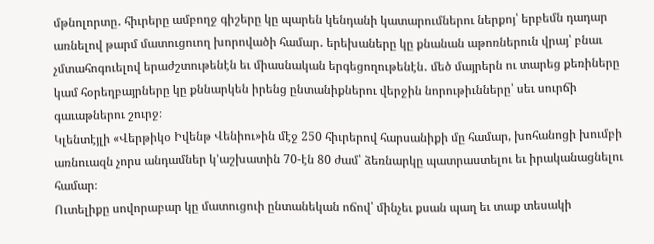մթնոլորտը․ հիւրերը ամբողջ գիշերը կը պարեն կենդանի կատարումներու ներքոյ՝ երբեմն դադար առնելով թարմ մատուցուող խորովածի համար․ երեխաները կը քնանան աթոռներուն վրայ՝ բնաւ չմտահոգուելով երաժշտութենէն եւ միասնական երգեցողութենէն․ մեծ մայրերն ու տարեց քեռիները կամ հօրեղբայրները կը քննարկեն իրենց ընտանիքներու վերջին նորութիւնները՝ սեւ սուրճի գաւաթներու շուրջ։
Կլենտէյլի «Վերթիկօ Իվենթ Վենիու»ին մէջ 250 հիւրերով հարսանիքի մը համար, խոհանոցի խումբի առնուազն չորս անդամներ կ՚աշխատին 70-էն 80 ժամ՝ ձեռնարկը պատրաստելու եւ իրականացնելու համար։
Ուտելիքը սովորաբար կը մատուցուի ընտանեկան ոճով՝ մինչեւ քսան պաղ եւ տաք տեսակի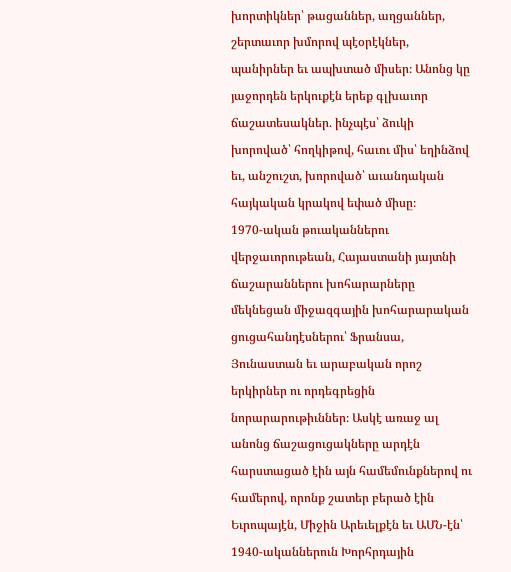խորտիկներ՝ թացաններ, աղցաններ, շերտաւոր խմորով պէօրէկներ, պանիրներ եւ ապխտած միսեր։ Անոնց կը յաջորդեն երկուքէն երեք գլխաւոր ճաշատեսակներ. ինչպէս՝ ձուկի խորոված՝ հողկիթով, հաւու միս՝ եղինձով եւ, անշուշտ, խորոված՝ աւանդական հայկական կրակով եփած միսը։
1970-ական թուականներու վերջաւորութեան, Հայաստանի յայտնի ճաշարաններու խոհարարները մեկնեցան միջազգային խոհարարական ցուցահանդէսներու՝ Ֆրանսա, Յունաստան եւ արաբական որոշ երկիրներ ու որդեգրեցին նորարարութիւններ։ Ասկէ առաջ ալ անոնց ճաշացուցակները արդէն հարստացած էին այն համեմունքներով ու համերով, որոնք շատեր բերած էին Եւրոպայէն, Միջին Արեւելքէն եւ ԱՄՆ-էն՝ 1940-ականներուն Խորհրդային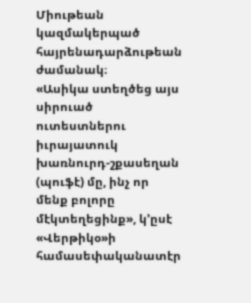Միութեան կազմակերպած հայրենադարձութեան ժամանակ։
«Ասիկա ստեղծեց այս սիրուած ուտեստներու իւրայատուկ խառնուրդ-շքասեղան (պուֆէ) մը, ինչ որ մենք բոլորը մէկտեղեցինք», կ՚ըսէ «Վերթիկօ»ի համասեփականատէր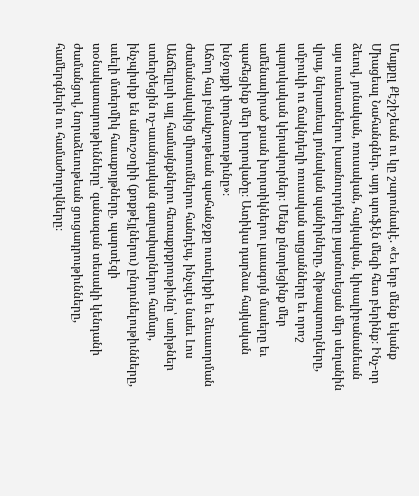Մայքըլ Քէշիշեան ու կը շարունակէ. «Եւ երբ մենք եկանք Միացեալ Նահանգներ, այդ պուֆէն մեզի հետ բերինք։ Ինչ-որ ձեւով, յունական, ռուսական, հայկական, կիսալիբանանեան այս ուտեստներու խառնուրդները յայտնուեցան մեր սեղանին վրայ, ներառեալ յունական պանիրները, ձիթապտուղները, սմբուկի ու ճակնդեղի ռուսական աղցանները եւ որոշ պարսկական կերակուրներ։ Մենք ընտրեցինք մեր ամենասիրած քսան խորտիկներու լաւագոյն մասերը եւ պահեցինք մեր խորովածը։ Ատիկա դարձաւ հայկական խնջոյքի փորձառութիւնը»։
Աճող հայ բնակչութեան պահանջքը ուտելիքի եւ ձեւաւորման ժամանակակից միտումներու հանդէպ, ինչպէս նաեւ Լոս Անճելըսի այլ համայնքներու հետաքրքրութիւնը՝ առիթներ ստեղծեցին ոչ-աւանդական գաղափարներու համար, ինչպիսիք են անուշօղիի (քոքթէյլներու) ընդունելութիւնները, աւելի մտերմիկ հաւաքոյթները, պարտէզի տօնակատարութիւնները՝ զանազան տեսակի կենդանի ժամանցով, նորաձեւութեան ցուցադրութիւնները, համերգներն ու համաժողովները։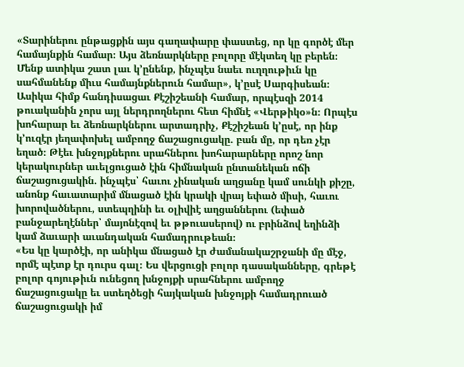«Տարիներու ընթացքին այս գաղափարը փաստեց, որ կը գործէ մեր համայնքին համար։ Այս ձեռնարկները բոլորը մէկտեղ կը բերեն։ Մենք ատիկա շատ լաւ կ՚ընենք, ինչպէս նաեւ ուղղութիւն կը սահմանենք միւս համայնքներուն համար», կ՚ըսէ Սարգիսեան։
Ասիկա հիմք հանդիսացաւ Քէշիշեանի համար, որպէսզի 2014 թուականին չորս այլ ներդրողներու հետ հիմնէ «Վերթիկօ»ն։ Որպէս խոհարար եւ ձեռնարկներու արտադրիչ, Քէշիշեան կ՚ըսէ, որ ինք կ՚ուզէր յեղափոխել ամբողջ ճաշացուցակը. բան մը, որ դեռ չէր եղած։ Թէեւ խնջոյքներու սրահներու խոհարարները որոշ նոր կերակուրներ աւելցուցած էին հիմնական ընտանեկան ոճի ճաշացուցակին. ինչպէս՝ հաւու չինական աղցանը կամ սունկի քիշը, անոնք հաւատարիմ մնացած էին կրակի վրայ եփած միսի, հաւու խորովածներու, ստեպղինի եւ օլիվիէ աղցաններու (եփած բանջարեղէններ՝ մայոնէզով եւ թթուասերով) ու բրինձով եղինձի կամ ձաւարի աւանդական համադրութեան։
«Ես կը կարծէի, որ անիկա մնացած էր ժամանակաշրջանի մը մէջ, որմէ պէտք էր դուրս գալ։ Ես վերցուցի բոլոր դասականները, գրեթէ բոլոր գոյութիւն ունեցող խնջոյքի սրահներու ամբողջ ճաշացուցակը եւ ստեղծեցի հայկական խնջոյքի համադրուած ճաշացուցակի իմ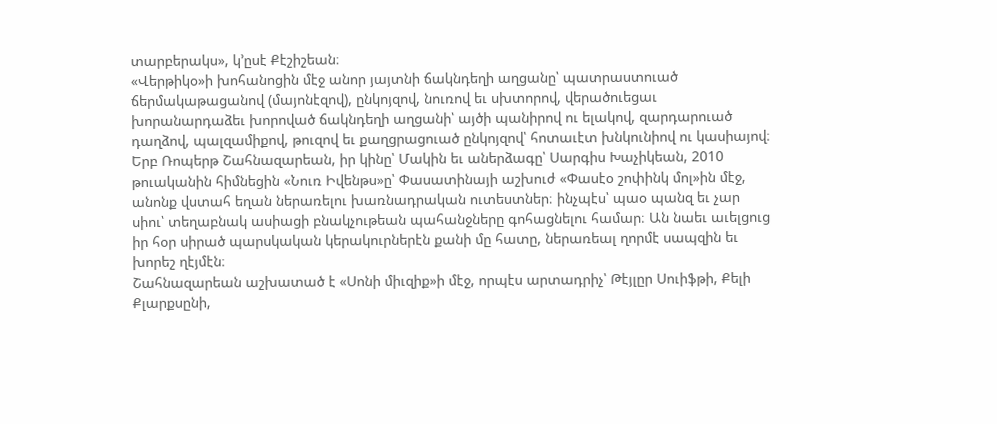տարբերակս», կ՚ըսէ Քէշիշեան։
«Վերթիկօ»ի խոհանոցին մէջ անոր յայտնի ճակնդեղի աղցանը՝ պատրաստուած ճերմակաթացանով (մայոնէզով), ընկոյզով, նուռով եւ սխտորով, վերածուեցաւ խորանարդաձեւ խորոված ճակնդեղի աղցանի՝ այծի պանիրով ու ելակով, զարդարուած դաղձով, պալզամիքով, թուզով եւ քաղցրացուած ընկոյզով՝ հոտաւէտ խնկունիով ու կասիայով։
Երբ Ռոպերթ Շահնազարեան, իր կինը՝ Մակին եւ աներձագը՝ Սարգիս Խաչիկեան, 2010 թուականին հիմնեցին «Նուռ Իվենթս»ը՝ Փասատինայի աշխուժ «Փասէօ շոփինկ մոլ»ին մէջ, անոնք վստահ եղան ներառելու խառնադրական ուտեստներ։ ինչպէս՝ պաօ պանզ եւ չար սիու՝ տեղաբնակ ասիացի բնակչութեան պահանջները գոհացնելու համար։ Ան նաեւ աւելցուց իր հօր սիրած պարսկական կերակուրներէն քանի մը հատը, ներառեալ ղորմէ սապզին եւ խորեշ ղէյմէն։
Շահնազարեան աշխատած է «Սոնի միւզիք»ի մէջ, որպէս արտադրիչ՝ Թէյլըր Սուիֆթի, Քելի Քլարքսընի,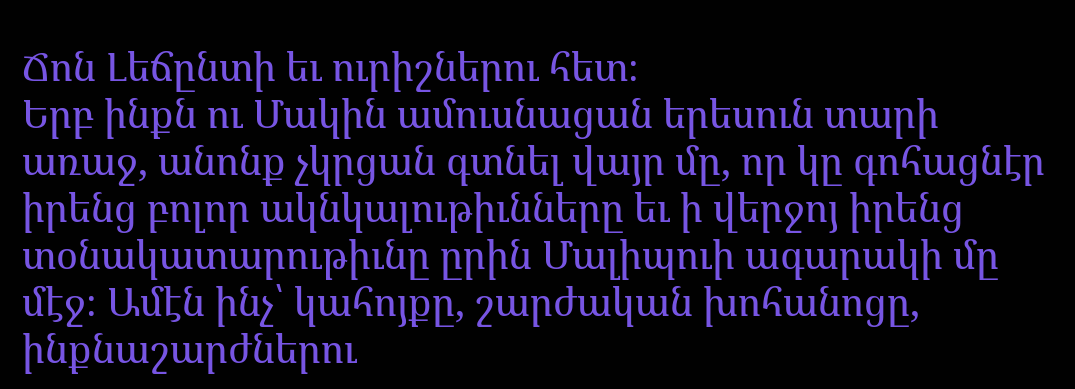Ճոն Լեճընտի եւ ուրիշներու հետ։
Երբ ինքն ու Մակին ամուսնացան երեսուն տարի առաջ, անոնք չկրցան գտնել վայր մը, որ կը գոհացնէր իրենց բոլոր ակնկալութիւնները եւ ի վերջոյ իրենց տօնակատարութիւնը ըրին Մալիպուի ագարակի մը մէջ։ Ամէն ինչ՝ կահոյքը, շարժական խոհանոցը, ինքնաշարժներու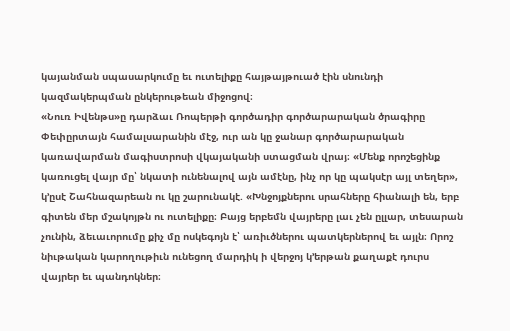կայանման սպասարկումը եւ ուտելիքը հայթայթուած էին սնունդի կազմակերպման ընկերութեան միջոցով։
«Նուռ Իվենթս»ը դարձաւ Ռոպերթի գործադիր գործարարական ծրագիրը Փեփըրտայն համալսարանին մէջ, ուր ան կը ջանար գործարարական կառավարման մագիստրոսի վկայականի ստացման վրայ։ «Մենք որոշեցինք կառուցել վայր մը՝ նկատի ունենալով այն ամէնը, ինչ որ կը պակսէր այլ տեղեր», կ՚ըսէ Շահնազարեան ու կը շարունակէ. «Խնջոյքներու սրահները հիանալի են, երբ գիտեն մեր մշակոյթն ու ուտելիքը։ Բայց երբեմն վայրերը լաւ չեն ըլլար, տեսարան չունին, ձեւաւորումը քիչ մը ոսկեգոյն է՝ առիւծներու պատկերներով եւ այլն։ Որոշ նիւթական կարողութիւն ունեցող մարդիկ ի վերջոյ կ՚երթան քաղաքէ դուրս վայրեր եւ պանդոկներ։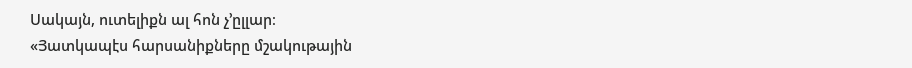Սակայն, ուտելիքն ալ հոն չ՚ըլլար։
«Յատկապէս հարսանիքները մշակութային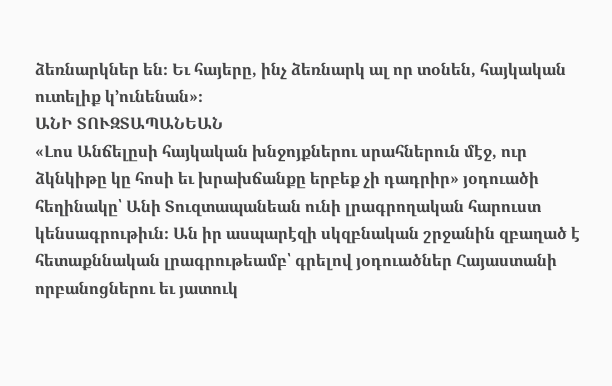ձեռնարկներ են։ Եւ հայերը, ինչ ձեռնարկ ալ որ տօնեն, հայկական ուտելիք կ՚ունենան»։
ԱՆԻ ՏՈՒԶՏԱՊԱՆԵԱՆ
«Լոս Անճելըսի հայկական խնջոյքներու սրահներուն մէջ, ուր ձկնկիթը կը հոսի եւ խրախճանքը երբեք չի դադրիր» յօդուածի հեղինակը՝ Անի Տուզտապանեան ունի լրագրողական հարուստ կենսագրութիւն։ Ան իր ասպարէզի սկզբնական շրջանին զբաղած է հետաքննական լրագրութեամբ՝ գրելով յօդուածներ Հայաստանի որբանոցներու եւ յատուկ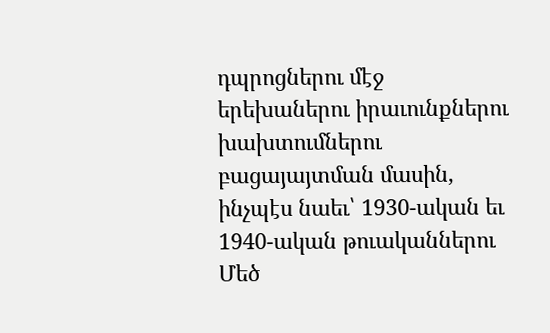դպրոցներու մէջ երեխաներու իրաւունքներու խախտումներու բացայայտման մասին, ինչպէս նաեւ՝ 1930-ական եւ 1940-ական թուականներու Մեծ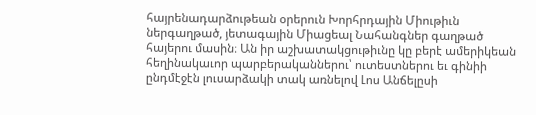հայրենադարձութեան օրերուն Խորհրդային Միութիւն ներգաղթած, յետագային Միացեալ Նահանգներ գաղթած հայերու մասին։ Ան իր աշխատակցութիւնը կը բերէ ամերիկեան հեղինակաւոր պարբերականներու՝ ուտեստներու եւ գինիի ընդմէջէն լուսարձակի տակ առնելով Լոս Անճելըսի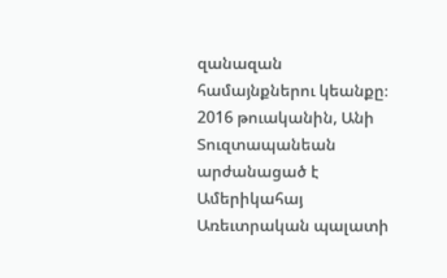զանազան համայնքներու կեանքը։ 2016 թուականին, Անի Տուզտապանեան արժանացած է Ամերիկահայ Առեւտրական պալատի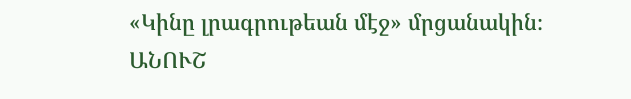«Կինը լրագրութեան մէջ» մրցանակին։
ԱՆՈՒՇ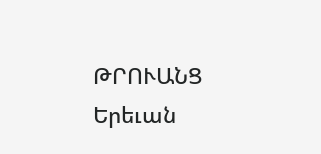ԹՐՈՒԱՆՑ
Երեւան